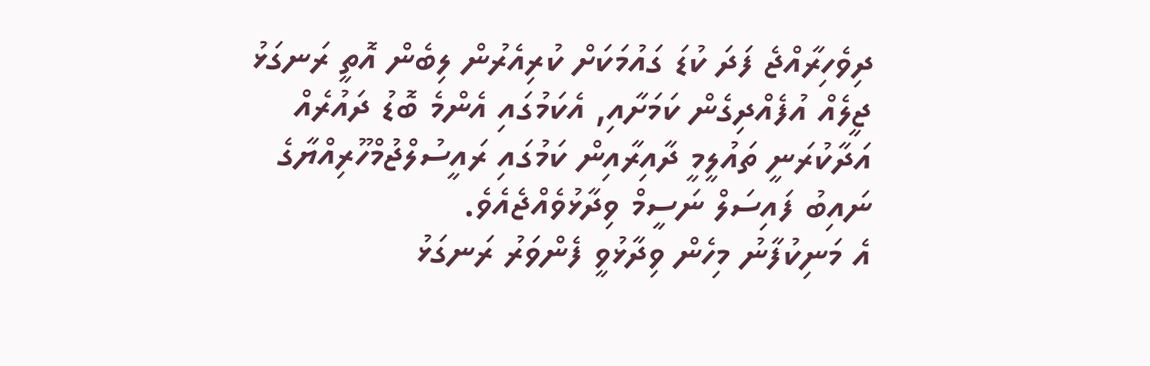ދިވެހިރާއްޖެ ފަދަ ކުޑަ ގައުމަކަށް ކުރިއެރުން ލިބެން އޮތީ ރަނގަޅު ޖީލެއް އުފެއްދިގެން ކަމަށާއި, އެކަމުގައި އެންމެ ބޮޑު ދައުރެއް އަދާކުރަނީ ތައުލީމީ ދާއިރާއިން ކަމުގައި ރައީސުލްޖުމްހޫރިއްޔާގެ ނައިބު ފައިސަލް ނަސީމް ވިދާޅުވެއްޖެއެވެ.
އެ މަނިކުފާނު މިހެން ވިދާޅުވީ ފެންވަރު ރަނގަޅު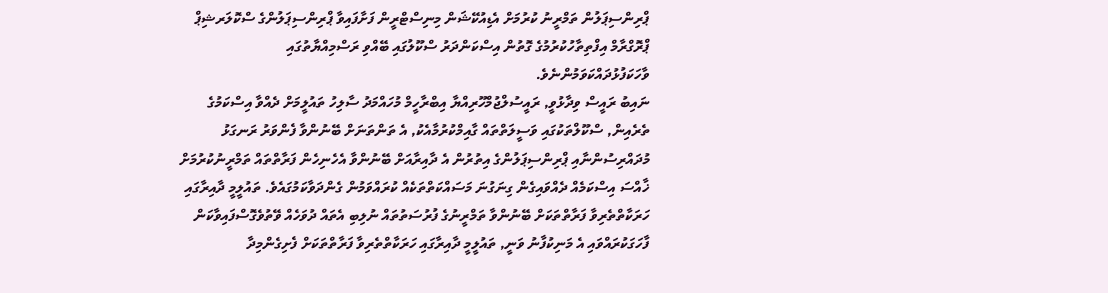ޕްރިންސިޕަލުން ތަމްރީނު ކުރުމަށް އެޑިއުކޭޝަން މިނިސްޓްރީން ފަށާފައިވާ ޕްރިންސިޕަލުންގެ ސްކޮލަރޝިޕް ޕްރޮގްރާމް އިފްތިތާހުކުރުމުގެ ގޮތުން އިސްކަންދަރު ސްކޫލުގައި ބޭއްވި ރަސްމިއްޔާތުގައި ވާހަކަފުޅުދައްކަވަމުންނެވެ.
ނައިބު ރައީސް ވިދާޅުވީ, ރައީސުލްޖުމްހޫރިއްޔާ އިބްރާހީމް މުހައްމަދު ސާލިހު ތައުލީމަށް ދެއްވާ އިސްކަމުގެ ތެރެއިން, ސްކޫލްތަކުގައި ވަސީލަތްތައް ގާއިމްކުރުމާއެކު, އެ ތަންތަނަށް ބޭނުންވާ ފެންވަރު ރަނގަޅު މުދައްރިސުންނާއި ޕްރިންސިޕަލުންގެ އިތުރުން އެ ދާއިރާއަށް ބޭނުންވާ އެހެނިހެން ފަރާތްތައް ތަމްރީނުކުރުމަށް ޚާއްސަ އިސްކަމެއް ދެއްވައިގެން ގިނަގުނަ މަސައްކަތްތަކެއް ކުރައްވަމުން ގެންދަވާކަމުގައެވެ. ތައުލީމީ ދާއިރާގައި ހަރަކާތްތެރިވާ ފަރާތްތަކަށް ބޭނުންވާ ތަމްރީނުގެ ފުރުސަތުތައް ނުލިބި އެތައް ދުވަހެއް ވޭތުވެގޮސްފައިވާކަން ފާހަގަކުރައްވައި އެ މަނިކުފާނު ވަނީ, ތައުލީމީ ދާއިރާގައި ހަރަކާތްތެރިވާ ފަރާތްތަކަށް ފެށިގެންމިދާ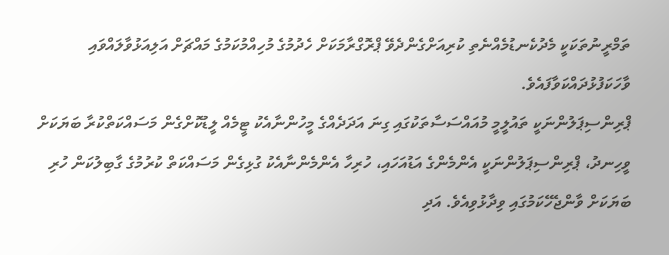ތަމްރީނުތަކަކީ މެދުކެނޑުމެއްނެތި ކުރިއަށްގެންދެވޭ ޕްރޮގްރާމަކަށް ހެދުމުގެ މުހިއްމުކަމުގެ މައްޗަށް އަލިއަޅުވާލައްވައި ވާހަކަފުޅުދައްކަވާފައެވެ.
ޕްރިންސިޕަލުންނަކީ ތައުލީމީ މުއައްސަސާތަކުގައި ގިނަ އަދަދެއްގެ މީހުންނާއެކު ޓީމެއް ލީޑުކޮށްގެން މަސައްކަތްކުރާ ބަޔަކަށް ވީހިނދު، ޕްރިންސިޕަލުންނަކީ އެންމެންގެ އަޑުއަހައި، ހުރިހާ އެންމެންނާއެކު ގުޅިގެން މަސައްކަތް ކުރުމުގެ ގާބިލުކަން ހުރި ބަޔަކަށް ވާންޖެހޭކަމުގައި ވިދާޅުވިއެވެ. އަދި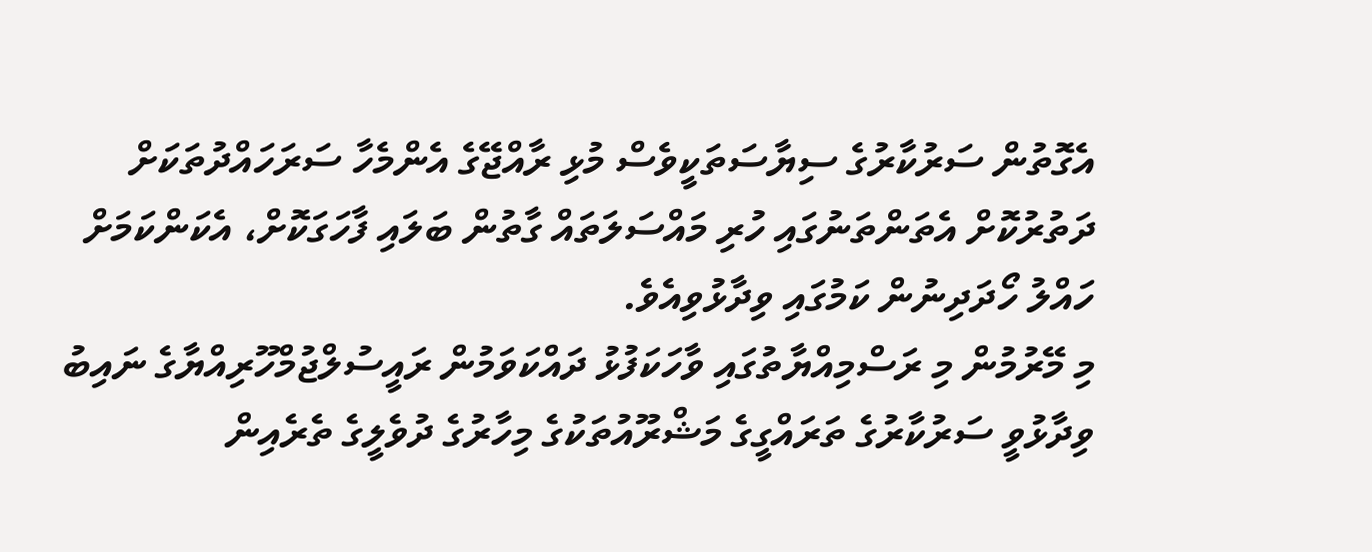އެގޮތުން ސަރުކާރުގެ ސިޔާސަތަކީވެސް މުޅި ރާއްޖޭގެ އެންމެހާ ސަރަހައްދުތަކަށް ދަތުރުކޮށް އެތަންތަނުގައި ހުރި މައްސަލަތައް ގާތުން ބަލައި ފާހަގަކޮށް، އެކަންކަމަށް ހައްލު ހޯދަދިނުން ކަމުގައި ވިދާޅުވިއެވެ.
މި މޭރުމުން މި ރަސްމިއްޔާތުގައި ވާހަކަފުޅު ދައްކަވަމުން ރައީސުލްޖުމްހޫރިއްޔާގެ ނައިބު ވިދާޅުވީ ސަރުކާރުގެ ތަރައްގީގެ މަޝްރޫއުތަކުގެ މިހާރުގެ ދުވެލީގެ ތެރެއިން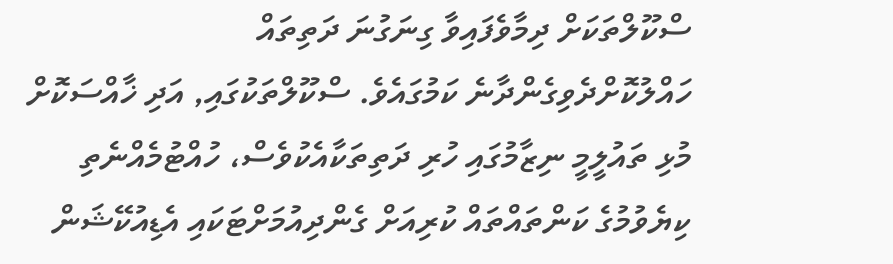ސްކޫލްތަކަށް ދިމާވެފައިވާ ގިނަގުނަ ދަތިތައް ހައްލުކޮށްދެވިގެންދާނެ ކަމުގައެވެ. ސްކޫލްތަކުގައި, އަދި ޚާއްސަކޮށް މުޅި ތައުލީމީ ނިޒާމުގައި ހުރި ދަތިތަކާއެކުވެސް، ހުއްޓުމެއްނެތި ކިޔެވުމުގެ ކަންތައްތައް ކުރިއަށް ގެންދިއުމަށްޓަކައި އެޑިއުކޭޝަން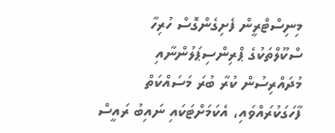މިނިސްޓްރީން ފެށިގެންގޮސް ހުރިހާ ސްކޫލްތަކުގެ ޕްރިންސިޕަލުންނާއި މުދައްރިސުން ކުރާ ބުރަ މަސައްކަތް ފާހަގަކުރައްވައި، އެކަމަށްޓަކައި ނައިބު ރައީސް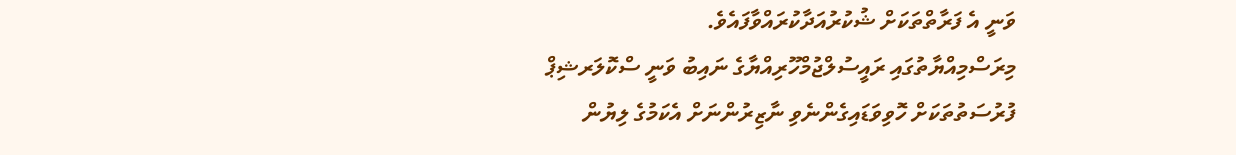ވަނީ އެ ފަރާތްތަކަށް ޝުކުރުއަދާކުރައްވާފައެވެ.
މިރަސްމިއްޔާތުގައި ރައީސުލްޖުމްހޫރިއްޔާގެ ނައިބު ވަނީ ސްކޮލަރޝިޕް ފުރުސަތުތަކަށް ހޮވިވަޑައިގެންނެވި ނާޒިރުންނަށް އެކަމުގެ ލިޔުން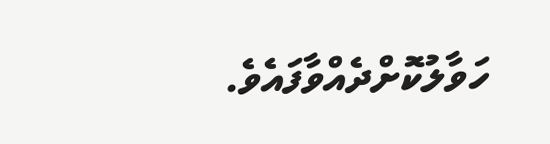ހަވާލުކޮށްދެއްވާފައެވެ.